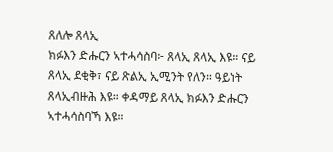ጸለሎ ጸላኢ
ክፉእን ድሑርን ኣተሓሳስባ፦ ጸላኢ ጸላኢ እዩ። ናይ ጸላኢ ደቂቅ፣ ናይ ጽልኢ ኢሚንት የለን። ዓይነት ጸላኢብዙሕ እዩ። ቀዳማይ ጸላኢ ክፉእን ድሑርን ኣተሓሳስባኻ እዩ።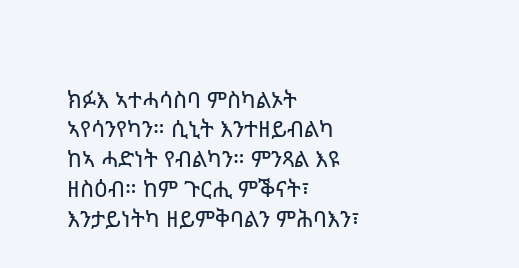ክፉእ ኣተሓሳስባ ምስካልኦት ኣየሳንየካን። ሲኒት እንተዘይብልካ ከኣ ሓድነት የብልካን። ምንጻል እዩ ዘስዕብ። ከም ጉርሒ ምቕናት፣ እንታይነትካ ዘይምቅባልን ምሕባእን፣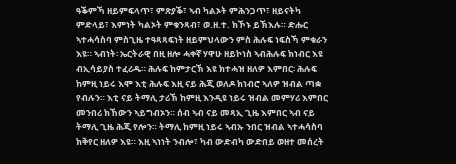ዓቕምኻ ዘይምፍላጥ፣ ምጽያቕ፣ ኣብ ካልኦት ምሕንጋጥ፣ ዘይናትካ ምድላይ፣ እምነት ካልኦት ምቁንጻብ፣ ወ.ዘ.ተ. ክኾኑ ይኽእሉ። ድሑር ኣተሓሳስባ ምስጊዜ ተዓጻጻፍነት ዘይምህላውን ምስ ሕሉፍ ነፍስኻ ምቁራን እዩ። ኣብነት፡ ኤርትራዊ በዚ ዘሎ ሓቀኛ ሃዋሁ ዘይኮነስ ኣብሕሉፍ ክነብር እዩ ብኢሳይያስ ተፈሪዱ። ሕሉፍ ከምታርኽ እዩ ክተሓዝ ዘለዎ እምበር፡ ሕሉፍ ከምዚ ነይሩ እሞ እቲ ሕሉፍ እዚ ናይ ሕጂ ወለዶ ክነብሮ ኣለዎ ዝብል ጣቋ የብሉን። እቲ ናይ ትማሊ ታሪኽ ከምዚ እንዲዩ ነይሩ ዝብል መምሃሪ እምበር መንበሪ ክኸውን ኣይግብኦን። ሰብ ኣብ ናይ መጻኢ ጊዜ እምበር ኣብ ናይ ትማሊ ጊዜ ሕጂ የሎን። ትማሊ ከምዚ ነይሩ ኣብኡ ንበር ዝብል ኣተሓሳስባ ክቅየር ዘለዎ እዩ። እዚ ኣነነት ንብሎ፣ ካብ ውድብካ ውድበይ ወዘተ መሰረት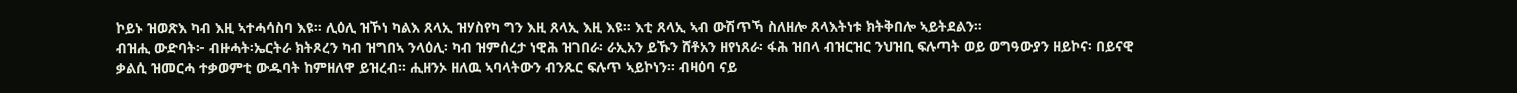ኮይኑ ዝወጽእ ካብ እዚ ኣተሓሳስባ እዩ። ሊዕሊ ዝኾነ ካልእ ጸላኢ ዝሃስየካ ግን እዚ ጸላኢ እዚ እዩ። እቲ ጸላኢ ኣብ ውሽጥኻ ስለዘሎ ጸላእትነቱ ክትቅበሎ ኣይትደልን።
ብዝሒ ውድባት፦ ብዙሓት፡ኤርትራ ክትጾረን ካብ ዝግበኣ ንላዕሊ፡ ካብ ዝምሰረታ ነዊሕ ዝገበራ፡ ራኢአን ይኹን ሸቶአን ዘየነጸራ፡ ፋሕ ዝበላ ብዝርዝር ንህዝቢ ፍሉጣት ወይ ወግዓውያን ዘይኮና፡ በይናዊ ቃልሲ ዝመርሓ ተቃወምቲ ውዱባት ከምዘለዋ ይዝረብ። ሒዘንኦ ዘለዉ ኣባላትውን ብንጹር ፍሉጥ ኣይኮነን። ብዛዕባ ናይ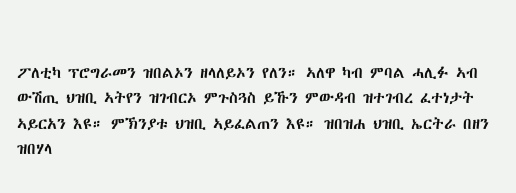ፖለቲካ ፕሮግራመን ዝበልኦን ዘላለይኦን የለን። ኣለዋ ካብ ምባል ሓሊፉ ኣብ ውሽጢ ህዝቢ ኣትየን ዝገብርኦ ምጉስጓስ ይኹን ምውዳብ ዝተገብረ ፈተነታት ኣይርአን እዩ። ምኽንያቱ ህዝቢ ኣይፈልጠን እዩ። ዝበዝሐ ህዝቢ ኤርትራ በዘን ዝበሃላ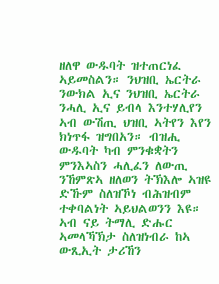ዘለዋ ውዱባት ዝተጠርነፈ ኣይመስልን። ንህዝቢ ኤርትራ ንውክል ኢና ንህዝቢ ኤርትራ ንሓሊ ኢና ይብላ እንተሃሊየን ኣብ ውሽጢ ህዝቢ ኣትየን እየን ክነጥፋ ዝግበአን። ብዝሒ ውዱባት ካብ ምንቁቋትን ምንእኣስን ሓሊፈን ለውጢ ንኸምጽኣ ዘለወን ትኽእሎ ኣዝዩ ድኹም ስለዝኾነ ብሕዝብም ተቀባልነት ኣይህልወንን እዩ። ኣብ ናይ ትማሊ ድሑር ኣመላኻኽታ ስለዝነብራ ከኣ ውጺኢት ታሪኸን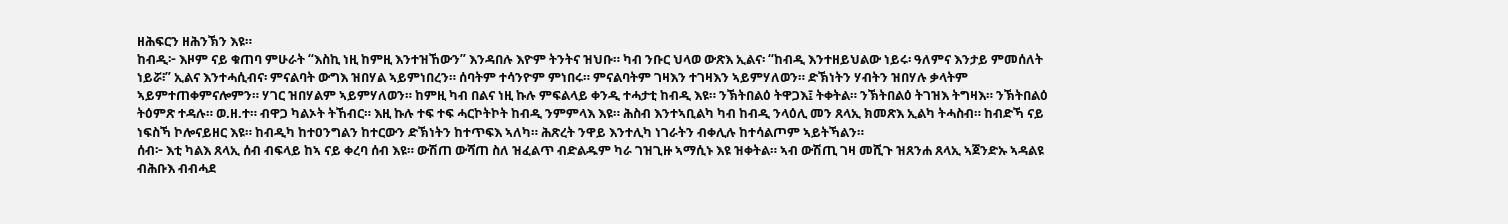ዘሕፍርን ዘሕንኽን እዩ።
ከብዲ፦ እዞም ናይ ቁጠባ ምሁራት “እስኪ ነዚ ከምዚ እንተዝኸውን” እንዳበሉ እዮም ትንትና ዝህቡ። ካብ ንቡር ህላወ ውጽእ ኢልና፡ “ከብዲ እንተዘይህልው ነይሩ፡ ዓለምና እንታይ ምመሰለት ነይሯ፧” ኢልና እንተሓሲብና፡ ምናልባት ውግእ ዝበሃል ኣይምነበረን። ሰባትም ተሳንዮም ምነበሩ። ምናልባትም ገዛእን ተገዛእን ኣይምሃለወን። ድኽነትን ሃብትን ዝበሃሉ ቃላትም ኣይምተጠቀምናሎምን። ሃገር ዝበሃልም ኣይምሃለወን። ከምዚ ካብ በልና ነዚ ኩሉ ምፍልላይ ቀንዲ ተሓታቲ ከብዲ እዩ። ንኽትበልዕ ትዋጋእ፤ ትቀትል። ንኽትበልዕ ትገዝእ ትግዛእ። ንኽትበልዕ ትዕምጽ ተዳሉ። ወ.ዘ.ተ። ብዋጋ ካልኦት ትኸብር። እዚ ኩሉ ተፍ ተፍ ሓርኮትኮት ከብዲ ንምምላእ እዩ። ሕስብ እንተኣቢልካ ካብ ከብዲ ንላዕሊ መን ጸላኢ ክመጽእ ኢልካ ትሓስብ። ከብድኻ ናይ ነፍስኻ ኮሎናይዘር እዩ። ከብዲካ ከተዐንግልን ከተርውን ድኽነትን ከተጥፍእ ኣለካ። ሕጽረት ንዋይ እንተሊካ ነገራትን ብቀሊሉ ከተሳልጦም ኣይትኻልን።
ሰብ፦ እቲ ካልእ ጸላኢ ሰብ ብፍላይ ከኣ ናይ ቀረባ ሰብ እዩ። ውሽጠ ውሻጠ ስለ ዝፈልጥ ብድልዱም ካራ ገዝጊዙ ኣማሲኑ እዩ ዝቀትል። ኣብ ውሽጢ ገዛ መሺጉ ዝጸንሐ ጸላኢ ኣጀንድኡ ኣዳልዩ ብሕቡእ ብብሓደ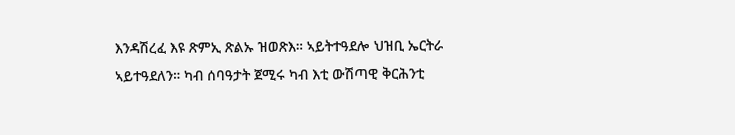እንዳሽረፈ እዩ ጽምኢ ጽልኡ ዝወጽእ። ኣይትተዓደሎ ህዝቢ ኤርትራ ኣይተዓደለን። ካብ ሰባዓታት ጀሚሩ ካብ እቲ ውሽጣዊ ቅርሕንቲ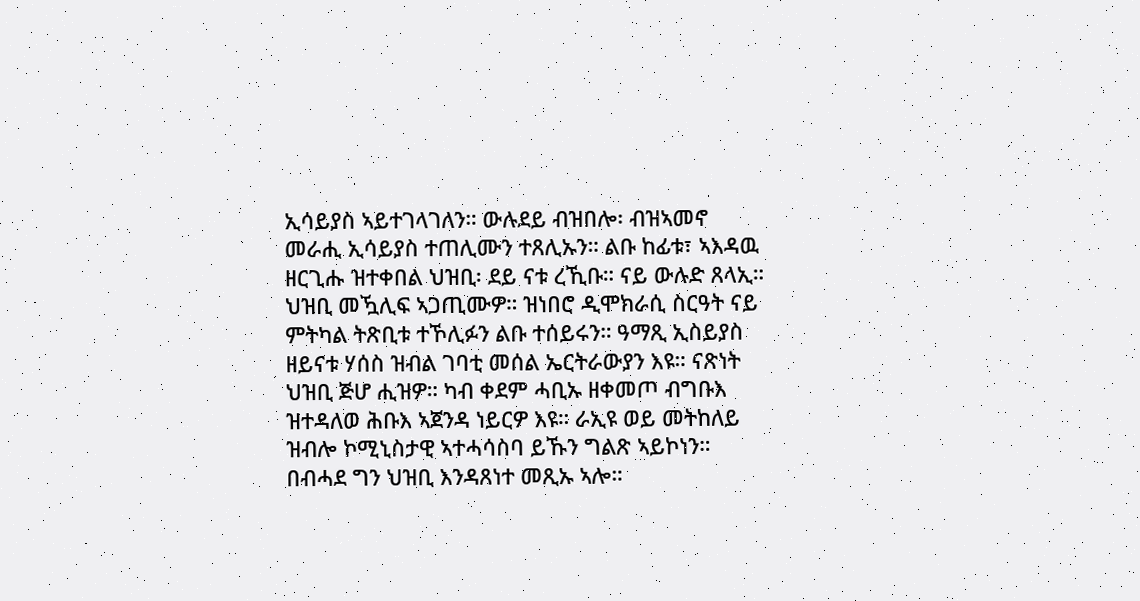ኢሳይያስ ኣይተገላገለን። ውሉደይ ብዝበሎ፡ ብዝኣመኖ መራሒ ኢሳይያስ ተጠሊሙን ተጸሊኡን። ልቡ ከፊቱ፣ ኣእዳዉ ዘርጊሑ ዝተቀበል ህዝቢ፡ ደይ ናቱ ረኺቡ። ናይ ውሉድ ጸላኢ። ህዝቢ መዃሊፍ ኣጋጢሙዎ። ዝነበሮ ዲሞክራሲ ስርዓት ናይ ምትካል ትጽቢቱ ተኾሊፉን ልቡ ተሰይሩን። ዓማጺ ኢስይያስ ዘይናቱ ሃሰስ ዝብል ገባቲ መሰል ኤርትራውያን እዩ። ናጽነት ህዝቢ ጅሆ ሒዝዎ። ካብ ቀደም ሓቢኡ ዘቀመጦ ብግቡእ ዝተዳለወ ሕቡእ ኣጀንዳ ነይርዎ እዩ። ራኢዩ ወይ መትከለይ ዝብሎ ኮሚኒስታዊ ኣተሓሳስባ ይኹን ግልጽ ኣይኮነን። በብሓደ ግን ህዝቢ እንዳጸነተ መጺኡ ኣሎ።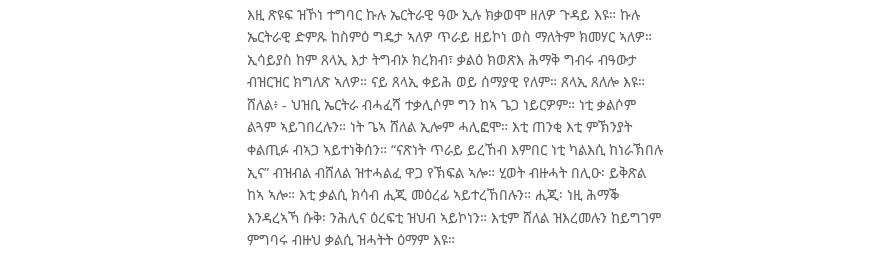እዚ ጽዩፍ ዝኾነ ተግባር ኩሉ ኤርትራዊ ዓው ኢሉ ክቃወሞ ዘለዎ ጉዳይ እዩ። ኩሉ ኤርትራዊ ድምጹ ከስምዕ ግዴታ ኣለዎ ጥራይ ዘይኮነ ወስ ማለትም ክመሃር ኣለዎ። ኢሳይያስ ከም ጸላኢ እታ ትግብኦ ክረክብ፣ ቃልዕ ክወጽእ ሕማቅ ግብሩ ብዓውታ ብዝርዝር ክግለጽ ኣለዎ። ናይ ጸላኢ ቀይሕ ወይ ሰማያዊ የለም። ጸላኢ ጸለሎ እዩ።
ሸለል፥ - ህዝቢ ኤርትራ ብሓፈሻ ተቃሊሶም ግን ከኣ ጌጋ ነይርዎም። ነቲ ቃልሶም ልጓም ኣይገበረሉን። ነት ጌኣ ሸለል ኢሎም ሓሊፎሞ። እቲ ጠንቂ እቲ ምኽንያት ቀልጢፉ ብኣጋ ኣይተነቅሰን። “ናጽነት ጥራይ ይረኸብ እምበር ነቲ ካልእሲ ከነራኽበሉ ኢና” ብዝብል ብሸለል ዝተሓልፈ ዋጋ የኽፍል ኣሎ። ሂወት ብዙሓት በሊዑ፡ ይቅጽል ከኣ ኣሎ። እቲ ቃልሲ ክሳብ ሒጂ መዕረፊ ኣይተረኸበሉን። ሒጂ፡ ነዚ ሕማቕ እንዳረኣኻ ሱቅ፡ ንሕሊና ዕረፍቲ ዝህብ ኣይኮነን። እቲም ሸለል ዝእረመሉን ከይግገም ምግባሩ ብዙህ ቃልሲ ዝሓትት ዕማም እዩ።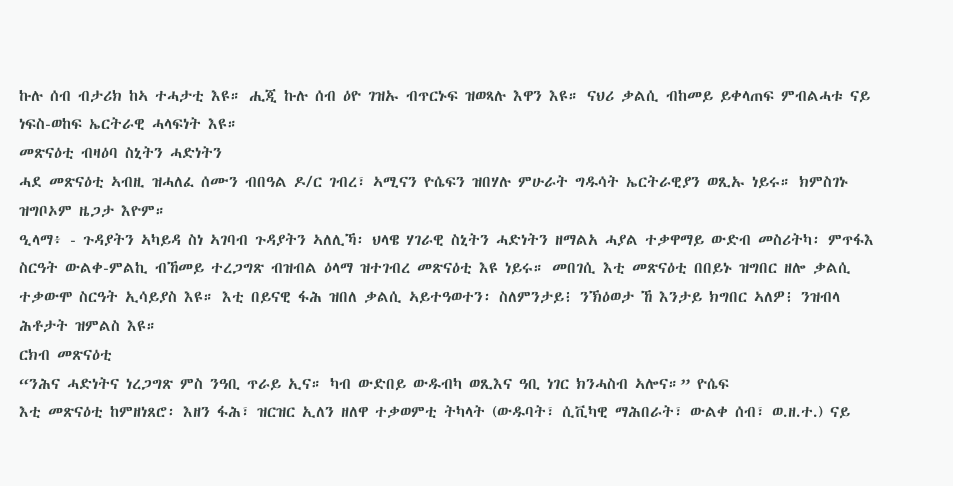ኩሉ ሰብ ብታሪክ ከኣ ተሓታቲ እዩ። ሒጂ ኩሉ ሰብ ዕዮ ገዝኡ ብጥርኑፍ ዝወጻሉ እዋን እዩ። ናህሪ ቃልሲ ብከመይ ይቀላጠፍ ምብልሓቱ ናይ ነፍስ-ወከፍ ኤርትራዊ ሓላፍነት እዩ።
መጽናዕቲ ብዛዕባ ስኒትን ሓድነትን
ሓደ መጽናዕቲ ኣብዚ ዝሓለፈ ሰሙን ብበዓል ዶ/ር ገብረ፣ ኣሚናን ዮሴፍን ዝበሃሉ ምሁራት ግዱሳት ኤርትራዊያን ወጺኡ ነይሩ። ክምስገኑ ዝግቦኦም ዜጋታ እዮም።
ዒላማ፥ - ጉዳያትን ኣካይዳ ስነ ኣገባብ ጉዳያትን ኣለሊኻ፡ ህላዌ ሃገራዊ ስኒትን ሓድነትን ዘማልአ ሓያል ተቃዋማይ ውድብ መስሪትካ፡ ምጥፋእ ስርዓት ውልቀ-ምልኪ ብኸመይ ተረጋግጽ ብዝብል ዕላማ ዝተገብረ መጽናዕቲ እዩ ነይሩ። መበገሲ እቲ መጽናዕቲ በበይኑ ዝግበር ዘሎ ቃልሲ ተቃውሞ ስርዓት ኢሳይያስ እዩ። እቲ በይናዊ ፋሕ ዝበለ ቃልሲ ኣይተዓወተን፡ ስለምንታይ፧ ንኽዕወታ ኸ እንታይ ክግበር ኣለዎ፧ ንዝብላ ሕቶታት ዝምልስ እዩ።
ርክብ መጽናዕቲ
“ንሕና ሓድነትና ነረጋግጽ ምስ ንዓቢ ጥራይ ኢና። ካብ ውድበይ ውዱብካ ወጺእና ዓቢ ነገር ክንሓስብ ኣሎና።” ዮሴፍ
እቲ መጽናዕቲ ከምዘነጸሮ፡ እዘን ፋሕ፣ ዝርዝር ኢለን ዘለዋ ተቃወምቲ ትካላት (ውዱባት፣ ሲቪካዊ ማሕበራት፣ ውልቀ ሰብ፣ ወ.ዘ.ተ.) ናይ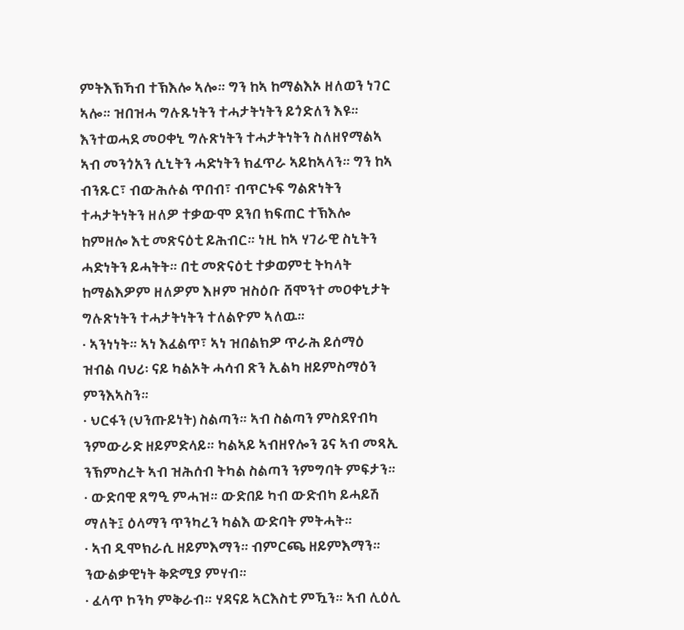ምትእኽኻብ ተኽእሎ ኣሎ። ግን ከኣ ከማልእኦ ዘለወን ነገር ኣሎ። ዝበዝሓ ግሉጹነትን ተሓታትነትን ይጎድለን እዩ። እንተወሓደ መዐቀኒ ግሉጽነትን ተሓታትነትን ስለዘየማልኣ ኣብ መንጎአን ሲኒትን ሓድነትን ክፈጥራ ኣይከኣላን። ግን ከኣ ብንጹር፣ ብውሕሉል ጥበብ፣ ብጥርኑፍ ግልጽነትን ተሓታትነትን ዘለዎ ተቃውሞ ደንበ ክፍጠር ተኽእሎ ከምዘሎ እቲ መጽናዕቲ ይሕብር። ነዚ ከኣ ሃገራዊ ስኒትን ሓድነትን ይሓትት። በቲ መጽናዕቲ ተቃወምቲ ትካላት ከማልእዎም ዘለዎም እዞም ዝስዕቡ ሸሞንተ መዐቀኒታት ግሉጽነትን ተሓታትነትን ተለልዮም ኣለዉ።
· ኣንነነት። ኣነ እፈልጥ፣ ኣነ ዝበልክዎ ጥራሕ ይሰማዕ ዝብል ባህሪ፡ ናይ ካልኦት ሓሳብ ጽን ኢልካ ዘይምስማዕን ምንእኣስን።
· ህርፋን (ህንጡይነት) ስልጣን። ኣብ ስልጣን ምስደየብካ ንምውራድ ዘይምድላይ። ካልኣይ ኣብዘየሎን ጌና ኣብ መጻኢ ንኽምስረት ኣብ ዝሕሰብ ትካል ስልጣን ንምግባት ምፍታን።
· ውድባዊ ጸግዒ ምሓዝ። ውድበይ ካብ ውድብካ ይሓይሽ ማለት፤ ዕላማን ጥንካረን ካልእ ውድባት ምትሓት።
· ኣብ ዲሞክራሲ ዘይምእማን። ብምርጫ ዘይምእማን። ንውልቃዊነት ቅድሚያ ምሃብ።
· ፈላጥ ኮንካ ምቅራብ። ሃዳናይ ኣርእስቲ ምዃን። ኣብ ሊዕሊ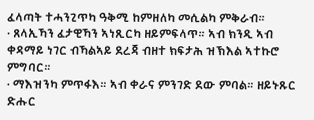ፈላጣት ተሓንጊጥካ ዓቅሚ ከምዘለካ መሲልካ ምቅራብ።
· ጸላኢኻን ፈታዊኻን ኣነጺርካ ዘይምፍላጥ። ኣብ ክንዲ ኣብ ቀዳማይ ነገር ብኻልኣይ ደረጃ ብዘተ ክፍታሕ ዝኽእል ኣተኩሮ ምግባር።
· ማእዝንካ ምጥፋእ። ኣብ ቀራና ምንገድ ደው ምባል። ዘይኑጹር ድሑር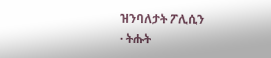ዝንባለታት ፖሊሲን
· ትሑት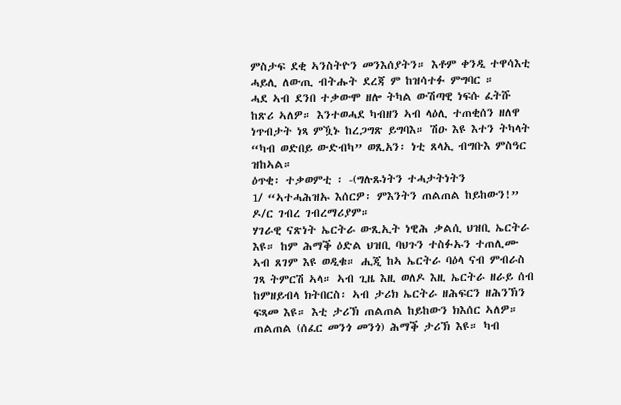ምስታፍ ደቂ ኣንስትዮን መንእሰያትን። እቶም ቀንዲ ተዋሳእቲ ሓይሊ ለውጢ ብትሑት ደረጃ ም ከዝሳተፉ ምግባር ።
ሓደ ኣብ ደንበ ተቃውሞ ዘሎ ትካል ውሽጣዊ ነፍሱ ፈትሹ ከጽሪ ኣለዎ። እንተወሓደ ካብዘን ኣብ ላዕሊ ተጠቂሰን ዘለዋ ነጥብታት ነጻ ምዃኑ ከረጋግጽ ይግባእ። ሽዑ እዩ እተን ትካላት “ካብ ወድበይ ውድብካ” ወጺአን፡ ነቲ ጸላኢ ብግቡእ ምስዓር ዝከኣል።
ዕጥቂ፡ ተቃወምቲ ፡ -(ግሉጹነትን ተሓታትነትን
1/ “ኣተሓሕዝኡ እሰርዎ፡ ምእንትን ጠልጠል ከይከውን!” ዶ/ር ገብረ ገብረማሪያም።
ሃገራዊ ናጽነት ኤርትራ ውጺኢት ነዊሕ ቃልሲ ህዝቢ ኤርትራ እዩ። ከም ሕማቕ ዕድል ህዝቢ ባህጉን ተስፉኡን ተጠሊሙ ኣብ ጸገም እዩ ወዲቁ። ሒጂ ከኣ ኤርትራ ባዕላ ናብ ምብራስ ገጻ ትምርሽ ኣላ። ኣብ ጊዜ እዚ ወለዶ እዚ ኤርትራ ዘራይ ሰብ ከምዘይብላ ክትበርስ፡ ኣብ ታሪክ ኤርትራ ዘሕፍርን ዘሕንኽን ፍጻመ እዩ። እቲ ታሪኽ ጠልጠል ከይከውን ክእሰር ኣለዎ። ጠልጠል (ሰፈር መንጎ መንጎ) ሕማቕ ታሪኽ እዩ። ካብ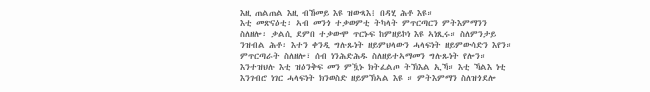እዚ ጠልጠል እዚ ብኸመይ እዩ ዝውጻእ፧ በዳሂ ሕቶ እዩ።
እቲ መጽናዕቲ፡ ኣብ መንጎ ተቃወምቲ ትካላት ምጥርጣርን ምትእምማንን ስለዘሎ፡ ቃልሲ ደምበ ተቃውሞ ጥርኑፍ ከምዘይኮነ እዩ ኣነጺሩ። ስለምንታይ ንዝብል ሕቶ፡ እተን ቀንዲ ግሉጹነት ዘይምህላውን ሓላፍነት ዘይምውሳድን እየን። ምጥርጣራት ስለዘሎ፣ ሰብ ነንሕድሕዱ ስለዘይተኣማመን ግሉጹነት የሎን። እንተዝህሉ እቲ ዝዕንቅፍ መን ምዃኑ ክትፈልጦ ትኽእል ኢኻ። እቲ ኻልእ ነቲ እንገብሮ ነገር ሓላፍነት ክንወስድ ዘይምኽኣል እዩ ። ምትእምማን ስለዝጎደሎ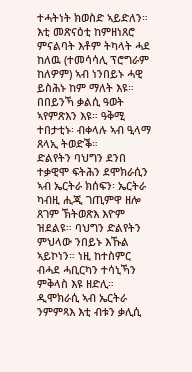ተሓትነት ክወስድ ኣይድለን። እቲ መጽናዕቲ ከምዘነጸሮ ምናልባት እቶም ትካላት ሓደ ከለዉ (ተመሳሳሊ ፕሮግራም ከለዎም) ኣብ ነንበይኑ ሓዊ ይስሕኑ ከም ማለት እዩ። በበይንኻ ቃልሲ ዓወት ኣየምጽእን እዩ። ዓቅሚ ተበታቲኑ፡ ብቀላሉ ኣብ ዒላማ ጸላኢ ትወድቕ።
ድልየትን ባህግን ደንበ ተቃዊሞ ፍትሕን ደሞክራሲን ኣብ ኤርትራ ክሰፍን፡ ኤርትራ ካብዚ ሒጂ ገጢምዋ ዘሎ ጸገም ኽትወጽእ እዮም ዝደልዩ። ባህግን ድልየትን ምህላው ንበይኑ እኹል ኣይኮነን። ነዚ ከተስምር ብሓደ ሓቢርካን ተሳኒኻን ምቅላስ እዩ ዘድሊ። ዲሞክራሲ ኣብ ኤርትራ ንምምጻእ እቲ ብቱን ቃሊሲ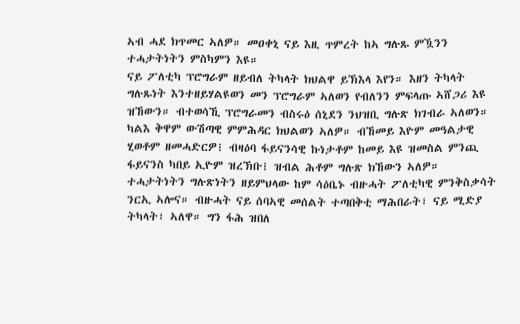ኣብ ሓደ ክጥመር ኣለዎ። መዐቀኒ ናይ እዚ ጥምረት ከኣ ግሉጹ ምዃንን ተሓታትነትን ምስካምን እዩ።
ናይ ፖለቲካ ፕሮግራም ዘይብለ ትካላት ክህልዋ ይኽእላ እየን። እዘን ትካላት ግሉጹነት እንተዘይሃልዩወን መን ፕሮግራም ኣለወን የብለንን ምፍላጡ ኣሸጋሪ እዩ ዝኸውን። ብተወሳኺ ፕሮግራመን ብስሩዕ ሰኒደን ንህዝቢ ግሉጽ ክገብራ ኣለወን። ካልእ ቅዋም ውሽጣዊ ምምሕዳር ክህልወን ኣለዎ። ብኸመይ እዮም መዓልታዊ ሂወቶም ዘመሓድርዎ፧ ብዛዕባ ፋይናንሳዊ ኩነታቶም ከመይ እዩ ዝመስል ምንጪ ፋይናንስ ካበይ ኢዮም ዝረኽቡ፧ ዝብል ሕቶም ግሉጽ ክኸውን ኣለዎ።
ተሓታትነትን ግሉጽነትን ዘይምህላው ከም ሳዕቤኑ ብዙሓት ፖለቲካዊ ምንቅስቃሳት ንርኢ ኣሎና። ብዙሓት ናይ ሰባኣዊ መሰልት ተጣበቅቲ ማሕበራት፣ ናይ ሚድያ ትካላት፣ ኣለዋ። ግን ፋሕ ዝበለ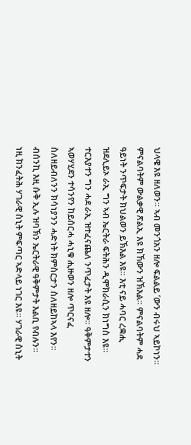ህላዌ እዩ ዘለወን። ኣብ መንጎአን ዘሎ ፍልልይ ‘ውን ብሩህ ኣይኮነን። ምናልባትም ውልቃዊ ጽልኢ እዩ ክኸውን ዝኽእል። ምናልባትም ሓደ ዓይነት ንጥፍታት ክህልወን ይኽእል እዩ። እቲ ናይ ሓባር ረቋሒ ዝደሊይኦ ራኢ ግን ኣብ ኤርትራ ፍትሕን ዲሞክራሲን ክነግስ እዩ። ተርእያተን ግን ሓደ ራኢ ዝተፈናጨለ ንጥፈታት እዩ ዘሎ። ዓቅምታተን ኣወሃሂደን ተሳንየን ከይሰርሓ ሓኒቁ ሒዙወን ዘሎ ጥርናፈ ስለዘይብለንን ክሳነያንን ሓድነት ክምስርታን ስለዘይከኣላ እየን። ብሰንኪ እዚ ሱቅ ኢሉ ዝባኽን ኤርትራዊ ዓቅምታት እልቢ የብሉን።
ነዚ ክንፈትሕ ሃገራዊ ስኒት ምፍጣር ኣድላይ ነገር እዩ። ሃገራዊ ስኒት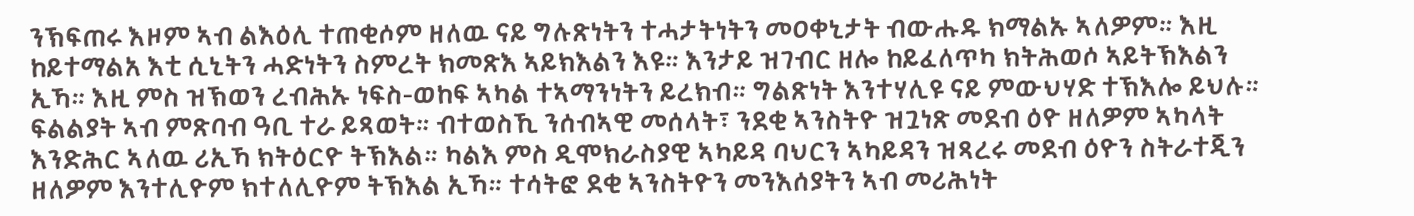ንኽፍጠሩ እዞም ኣብ ልእዕሊ ተጠቂሶም ዘለዉ ናይ ግሉጽነትን ተሓታትነትን መዐቀኒታት ብውሑዱ ክማልኡ ኣለዎም። እዚ ከይተማልአ እቲ ሲኒትን ሓድነትን ስምረት ክመጽእ ኣይክእልን እዩ። እንታይ ዝገብር ዘሎ ከይፈለጥካ ክትሕወሶ ኣይትኽእልን ኢኻ። እዚ ምስ ዝኽወን ረብሕኡ ነፍስ-ወከፍ ኣካል ተኣማንነትን ይረክብ። ግልጽነት እንተሃሊዩ ናይ ምውህሃድ ተኽእሎ ይህሉ። ፍልልያት ኣብ ምጽባብ ዓቢ ተራ ይጻወት። ብተወስኺ ንሰብኣዊ መሰላት፣ ንደቂ ኣንስትዮ ዝጓነጽ መደብ ዕዮ ዘለዎም ኣካላት እንድሕር ኣለዉ ሪኢኻ ክትዕርዮ ትኽእል። ካልእ ምስ ዲሞክራስያዊ ኣካይዳ ባህርን ኣካይዳን ዝጻረሩ መደብ ዕዮን ስትራተጂን ዘለዎም እንተሊዮም ክተለሊዮም ትኽእል ኢኻ። ተሳትፎ ደቂ ኣንስትዮን መንእሰያትን ኣብ መሪሕነት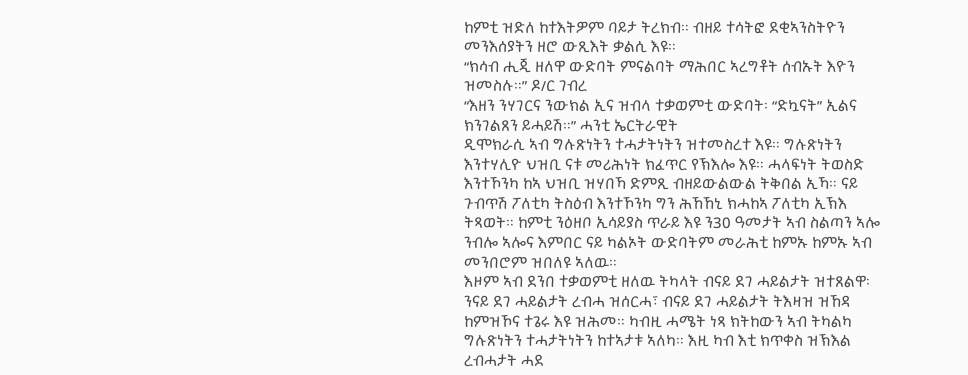ከምቲ ዝድለ ከተእትዎም ባይታ ትረክብ። ብዘይ ተሳትፎ ደቂኣንስትዮን መንእሰያትን ዘሮ ውጺእት ቃልሲ እዩ።
“ክሳብ ሒጂ ዘለዋ ውድባት ምናልባት ማሕበር ኣረግቶት ሰብኡት እዮን ዝመስሉ።” ዶ/ር ገብረ
“እዘን ንሃገርና ንውክል ኢና ዝብላ ተቃወምቲ ውድባት፡ “ድኳናት” ኢልና ክንገልጸን ይሓይሽ።” ሓንቲ ኤርትራዊት
ዲሞክራሲ ኣብ ግሉጽነትን ተሓታትነትን ዝተመስረተ እዩ። ግሉጽነትን እንተሃሊዮ ህዝቢ ናቱ መሪሕነት ክፈጥር የኽእሎ እዩ። ሓላፍነት ትወስድ እንተኾንካ ከኣ ህዝቢ ዝሃበኻ ድምጺ ብዘይውልውል ትቅበል ኢኻ። ናይ ጉብጥሽ ፖለቲካ ትስዕብ እንተኾንካ ግን ሕኸኸኒ ክሓከኣ ፖለቲካ ኢኽእ ትጻወት። ከምቲ ንዕዘቦ ኢሳይያስ ጥራይ እዩ ን30 ዓመታት ኣብ ስልጣን ኣሎ ንብሎ ኣሎና እምበር ናይ ካልኦት ውድባትም መራሕቲ ከምኡ ከምኡ ኣብ መንበሮም ዝበለዩ ኣለዉ።
እዞም ኣብ ደንበ ተቃወምቲ ዘለዉ ትካላት ብናይ ደገ ሓይልታት ዝተጸልዋ፡ ንናይ ደገ ሓይልታት ረብሓ ዝሰርሓ፣ ብናይ ደገ ሓይልታት ትእዛዝ ዝኸዳ ከምዝኾና ተጌሩ እዩ ዝሕመ። ካብዚ ሓሜት ነጻ ክትከውን ኣብ ትካልካ ግሉጽነትን ተሓታትነትን ከተኣታቱ ኣለካ። እዚ ካብ እቲ ክጥቀስ ዝኽእል ረብሓታት ሓደ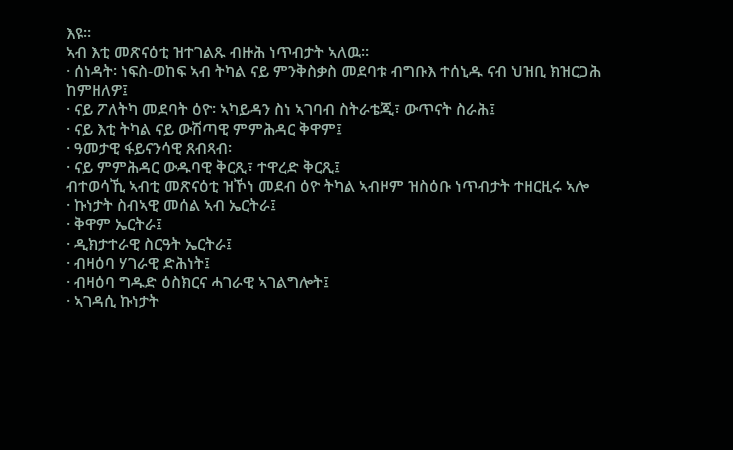እዩ።
ኣብ እቲ መጽናዕቲ ዝተገልጹ ብዙሕ ነጥብታት ኣለዉ።
· ሰነዳት፡ ነፍስ-ወከፍ ኣብ ትካል ናይ ምንቅስቃስ መደባቱ ብግቡእ ተሰኒዱ ናብ ህዝቢ ክዝርጋሕ ከምዘለዎ፤
· ናይ ፖለትካ መደባት ዕዮ፡ ኣካይዳን ስነ ኣገባብ ስትራቴጂ፣ ውጥናት ስራሕ፤
· ናይ እቲ ትካል ናይ ውሽጣዊ ምምሕዳር ቅዋም፤
· ዓመታዊ ፋይናንሳዊ ጸብጻብ፡
· ናይ ምምሕዳር ውዱባዊ ቅርጺ፣ ተዋረድ ቅርጺ፤
ብተወሳኺ ኣብቲ መጽናዕቲ ዝኾነ መደብ ዕዮ ትካል ኣብዞም ዝስዕቡ ነጥብታት ተዘርዚሩ ኣሎ
· ኩነታት ስብኣዊ መሰል ኣብ ኤርትራ፤
· ቅዋም ኤርትራ፤
· ዲክታተራዊ ስርዓት ኤርትራ፤
· ብዛዕባ ሃገራዊ ድሕነት፤
· ብዛዕባ ግዱድ ዕስክርና ሓገራዊ ኣገልግሎት፤
· ኣገዳሲ ኩነታት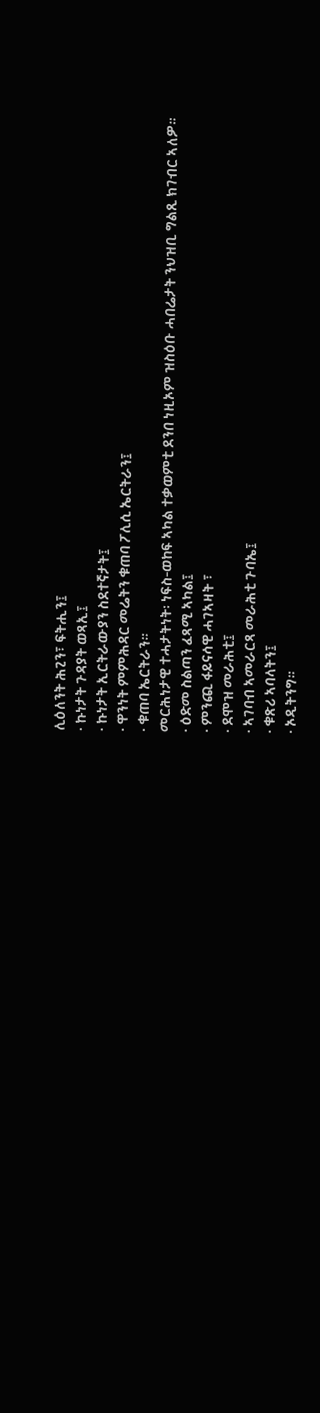ሊዕለንት ሕጊን፣ ፍትሒን፤
· ኩነታት ጉዳያት ወጻኢ፤
· ኩነታት ኢርትራውያን ስደተኛታት፤
· ዋንነት ምምሕዳር መሬትን ቁጠባ ፖሊሲ ኤርትራን፤
· ቁጠባ ኤርትራን።
መርሕነታዊ ተሓታትነት፡ ነፍስ-ወከፍ ኣካል ተቃወምቲ ደንበ ነዚኦም ዝስዕቡ ሓበሬታት ንህዝቢ ግልጺ ክገብር ኣለዎ።
· ዕድመ ስልጣን ፈጻሚ ኣካል፤
· ምንጪ ፋይናሳዊ ሓገኣዛት ፣
· ደሞዝ መራሕቲ፤
· ኣገባብ ኣመራርጻ መራሕቲ ጉባኤ፤
· ቁጽሪ ኣባላትን፤
· ኦዲትንግ።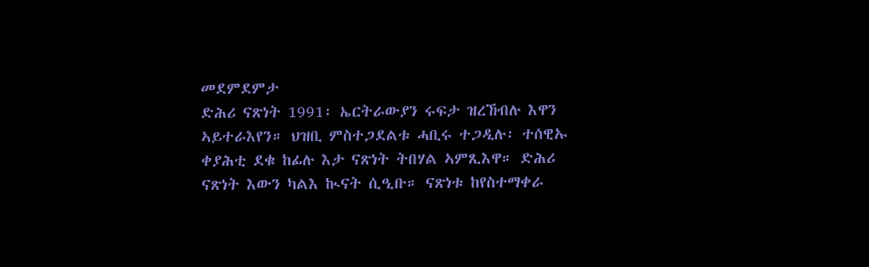መደምደምታ
ድሕሪ ናጽነት 1991፡ ኤርትራውያን ሩፍታ ዝረኸብሉ እዋን ኣይተራእየን። ህዝቢ ምስተጋደልቱ ሓቢሩ ተጋዲሉ፡ ተሰዊኡ ቀያሕቲ ደቁ ከፊሉ እታ ናጽነት ትበሃል ኣምጺእዋ። ድሕሪ ናጽነት እውን ካልእ ኲናት ሲዒቡ። ናጽነቱ ከየስተማቀራ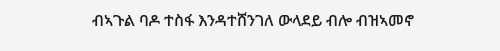ብኣጉል ባዶ ተስፋ እንዳተሸንገለ ውላደይ ብሎ ብዝኣመኖ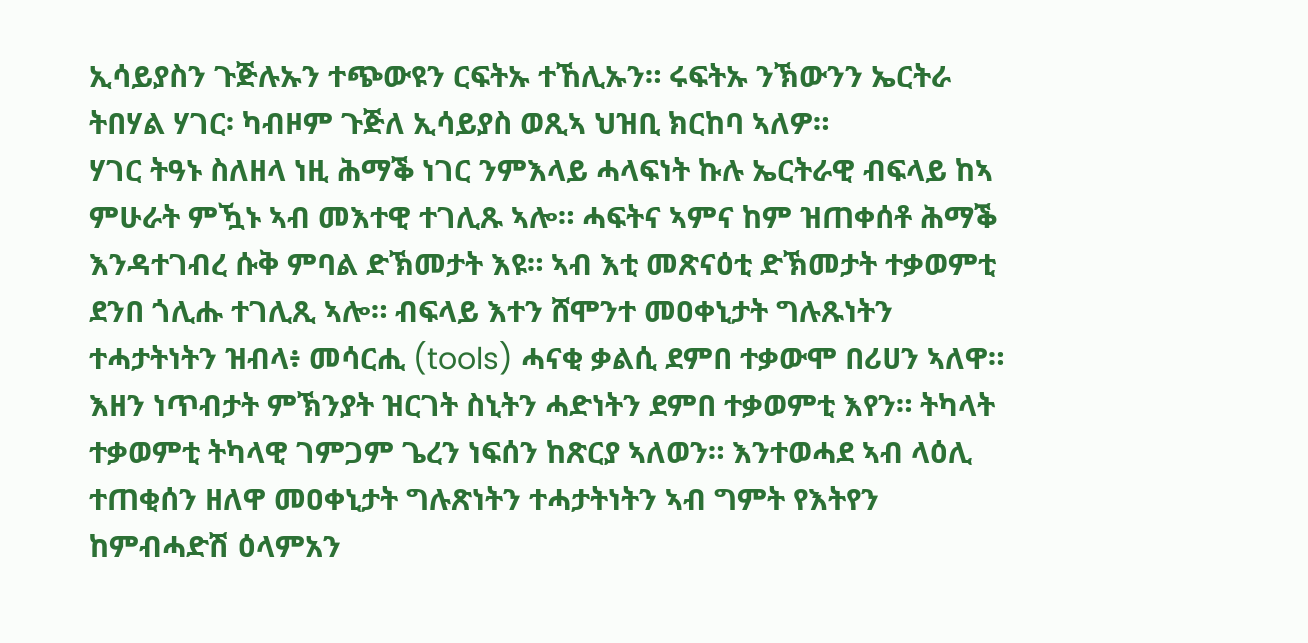ኢሳይያስን ጉጅሉኡን ተጭውዩን ርፍትኡ ተኸሊኡን። ሩፍትኡ ንኽውንን ኤርትራ ትበሃል ሃገር፡ ካብዞም ጉጅለ ኢሳይያስ ወጺኣ ህዝቢ ክርከባ ኣለዎ።
ሃገር ትዓኑ ስለዘላ ነዚ ሕማቕ ነገር ንምእላይ ሓላፍነት ኩሉ ኤርትራዊ ብፍላይ ከኣ ምሁራት ምዃኑ ኣብ መእተዊ ተገሊጹ ኣሎ። ሓፍትና ኣምና ከም ዝጠቀሰቶ ሕማቕ እንዳተገብረ ሱቅ ምባል ድኽመታት እዩ። ኣብ እቲ መጽናዕቲ ድኽመታት ተቃወምቲ ደንበ ጎሊሑ ተገሊጺ ኣሎ። ብፍላይ እተን ሸሞንተ መዐቀኒታት ግሉጹነትን ተሓታትነትን ዝብላ፥ መሳርሒ (tools) ሓናቂ ቃልሲ ደምበ ተቃውሞ በሪሀን ኣለዋ። እዘን ነጥብታት ምኽንያት ዝርገት ስኒትን ሓድነትን ደምበ ተቃወምቲ እየን። ትካላት ተቃወምቲ ትካላዊ ገምጋም ጌረን ነፍሰን ከጽርያ ኣለወን። እንተወሓደ ኣብ ላዕሊ ተጠቂሰን ዘለዋ መዐቀኒታት ግሉጽነትን ተሓታትነትን ኣብ ግምት የእትየን ከምብሓድሽ ዕላምአን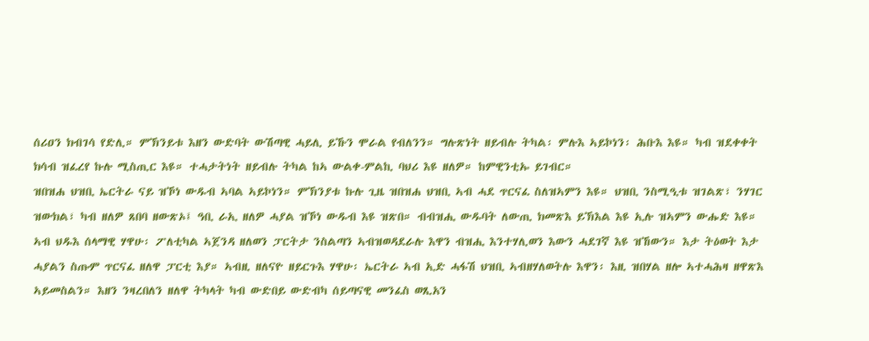ሰሪዐን ክብገሳ የድሊ። ምኽንይቱ እዘን ውድባት ውሽጣዊ ሓይሊ ይኹን ሞራል የብለንን። ግሉጽነት ዘይብሉ ትካል፡ ምሉእ ኣይኮነን፡ ሕቡእ እዩ። ካብ ዝደቀቀት ክሳብ ዝፈረየ ኩሉ ሚስጢር እዩ። ተሓታትነት ዘይብሉ ትካል ከኣ ውልቀ-ምልኪ ባህሪ እዩ ዘለዎ። ከምዊንቲኡ ይገብር።
ዝበዝሐ ህዝቢ ኤርትራ ናይ ዝኾነ ውዱብ ኣባል ኣይኮነን። ምኽንያቱ ኩሉ ጊዜ ዝበዝሐ ህዝቢ ኣብ ሓደ ጥርናፈ ስለዝኣምን እዩ። ህዝቢ ንስሚዒቱ ዝገልጽ፣ ንሃገር ዝውክል፣ ካብ ዘለዎ ጸበባ ዘውጽኦ፤ ዓቢ ራኢ ዘለዎ ሓያል ዝኾነ ውዱብ እዩ ዝጽበ። ብብዝሒ ውዱባት ለውጢ ክመጽእ ይኽእል እዩ ኢሉ ዝኣምን ውሑድ እዩ። ኣብ ህዱእ ሰላማዊ ሃዋሁ፡ ፖለቲካል ኣጀንዳ ዘለወን ፓርትታ ንስልጣን ኣብዝወዳደራሉ እዋን ብዝሒ እንተሃሊወን እውን ሓደገኛ እዩ ዝኸውን። እታ ትዕወት እታ ሓያልን ስጡም ጥርናፈ ዘለዋ ፓርቲ እያ። ኣብዚ ዘለናዮ ዘይርጉእ ሃዋሁ፡ ኤርትራ ኣብ ኢድ ሓፋሽ ህዝቢ ኣብዘሃለወትሉ እዋን፡ እዚ ዝበሃል ዘሎ ኣተሓሕዛ ዘዋጽእ ኣይመስልን። እዘን ንዛረበለን ዘለዋ ትካላት ካብ ውድበይ ውድብካ ሰይጣናዊ መንፈስ ወጺአን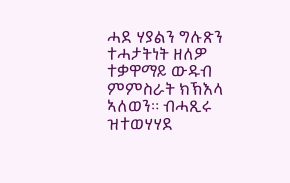ሓደ ሃያልን ግሉጽን ተሓታትነት ዘለዎ ተቃዋማይ ውዱብ ምምስራት ክኽእላ ኣለወን። ብሓጺሩ ዝተወሃሃደ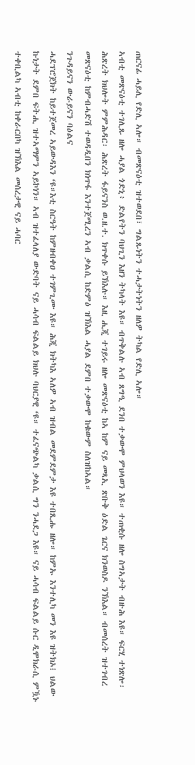ጠርናፊ ሓይሊ የድሊ ኣሎ። ብመጽናዕቲ ዝተወደበ፣ ግልጹነትን ተሓታትነትን ዘለዎ ትካል የድሊ ኣሎ።
ኣብቲ መጽናዕቲ ተገሊጹ ዘሎ ሓያል ጎድኒ፥ ድልየትን ባህጊን እዘን ትካላት እዩ። ብጥቅልሉ ኣብ ጸግዒ ደንበ ተቃውሞ ምህላወን እዩ። ተጠቂሱ ዘሎ ስግኣታት ብዙሕ እዩ። ፍርሂ ተነጽሎ፡ ሕጽረት ክህሎት ምምሕዳር፡ ሕጽረት ፋይናንስ ወ.ዘ.ተ. ክጥቀሱ ይኽእሉ። እዚ ሒጂ ተገይሩ ዘሎ መጽናዕቲ ከኣ ከም ናይ መጻኢ ጽቡቅ ዕድል ጌርና ክንወስዶ ንኽእል። ብመሰረት ዝተገብረ መጽናዕቲ ከምብሓድሽ ተወዳዲበን ክነጥፋ እንተጀሚረን ኣብ ቃልሲ ከድምዕ ዝኽእል ሓያል ደምበ ተቃውሞ ከቁውም ስለዝከኣል።
ንጉዳይናን ውራይናን ባዕልና
ሓደፕሮጀክት ከይተጀመረ ኣይውዳእን ‘ዩ።እቲ ስርዓት ከምዘብቀዐ ተገምጊሙ እዩ። ሕጂ ክትካእ ኣለዎ ኣብ ዝብል መደምደምታ እዩ ተበጺሑ ዘሎ። ከምኡ እንተሊካ መን እዩ ዝትክኦ፧ ህልው ኩነታት ደምበ ፍትሒ ዝተኣማምን ኣይኮነን። ኣብ ዝተፈላለያ ውድባት ናይ ሓሳብ ፍልልይ ክህሉ ባህርያዊ ‘ዩ። ተፈናጭልካ ቃልሲ ግን ንሓደጋ እዩ። ናይ ሓሳብ ፍልልይ ሱር ዲሞክራሲ ምዃኑ ተቀቢልካ ኣብቲ ከቀራርበካ ዝኽእል መሰረታዊ ናይ ሓባር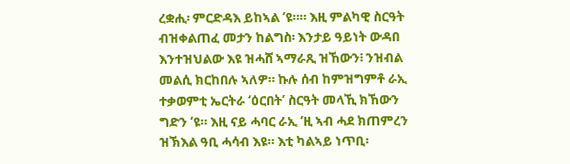ረቋሒ፡ ምርድዳእ ይከኣል ‘ዩ።። እዚ ምልካዊ ስርዓት ብዝቀልጠፈ መታን ከልግስ፡ እንታይ ዓይነት ውዳበ እንተዝህልው እዩ ዝሓሸ ኣማራጺ ዝኸውን፧ ንዝብል መልሲ ክርከበሉ ኣለዎ። ኩሉ ሰብ ከምዝግምቶ ራኢ ተቃወምቲ ኤርትራ ‘ዕርበት’ ስርዓት መላኺ ክኸውን ግድን ‘ዩ። እዚ ናይ ሓባር ራኢ ‘ዚ ኣብ ሓደ ክጠምረን ዝኽእል ዓቢ ሓሳብ እዩ። እቲ ካልኣይ ነጥቢ፡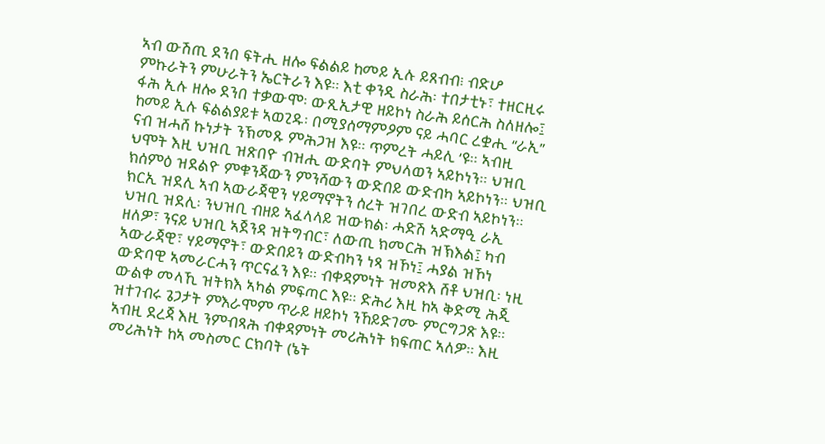ኣብ ውሽጢ ደንበ ፍትሒ ዘሎ ፍልልይ ከመይ ኢሉ ይጸብብ፧ ብድሆ ምኩራትን ምሁራትን ኤርትራን እዩ። እቲ ቀንዲ ስራሕ፡ ተበታቲኑ፣ ተዘርዚሩ ፋሕ ኢሉ ዘሎ ደንበ ተቃውሞ፡ ውጺኢታዊ ዘይኮነ ስራሕ ይሰርሕ ስለዘሎ፤ ከመይ ኢሉ ፍልልያይቱ ኣወጊዱ፡ በሚያሰማምዖም ናይ ሓባር ረቋሒ “ራኢ” ናብ ዝሓሸ ኩነታት ንኽመጹ ምሕጋዝ እዩ። ጥምረት ሓይሊ ‘ዩ። ኣብዚ ህሞት እዚ ህዝቢ ዝጽበዮ ብዝሒ ውድባት ምህላወን ኣይኮነን። ህዝቢ ክሰምዕ ዝደልዮ ምቁንጃውን ምንሻውን ውድበይ ውድብካ ኣይኮነን። ህዝቢ ክርኢ ዝደሊ ኣብ ኣውራጃዊን ሃይማኖትን ሰረት ዝገበረ ውድብ ኣይኮነን። ህዝቢ ዝደሊ፡ ንህዝቢ ብዘይ ኣፈላላይ ዝውክል፡ ሓድሽ ኣድማዒ ራኢ ዘለዎ፣ ንናይ ህዝቢ ኣጀንዳ ዝትግብር፣ ለውጢ ክመርሕ ዝኽእል፤ ካብ ኣውራጃዊ፣ ሃይማኖት፣ ውድበይን ውድብካን ነጻ ዝኾነ፤ ሓያል ዝኾነ ውድባዊ ኣመራርሓን ጥርናፈን እዩ። ብቀዳምነት ዝመጽእ ሸቶ ህዝቢ፡ ነዚ ውልቀ መላኺ ዝትክእ ኣካል ምፍጣር እዩ። ድሕሪ እዚ ከኣ ቅድሚ ሕጂ ዝተገብሩ ጌጋታት ምእራሞም ጥራይ ዘይኮነ ንኸይድገሙ ምርግጋጽ እዩ። ኣብዚ ደረጃ እዚ ንምብጻሕ ብቀዳምነት መሪሕነት ክፍጠር ኣለዎ። እዚ መሪሕነት ከኣ መስመር ርክባት (ኔት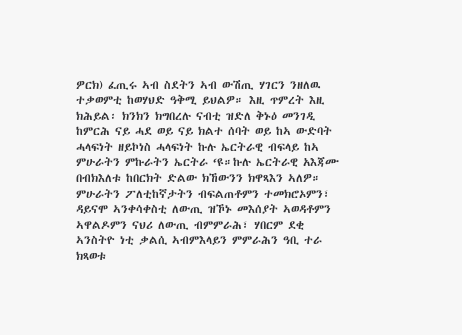ዎርክ) ፈጢሩ ኣብ ስደትን ኣብ ውሽጢ ሃገርን ንዘለዉ ተቃወምቲ ከወሃህድ ዓቅሚ ይህልዎ። እዚ ጥምረት እዚ ክሕይል፡ ክንክን ክግበረሉ ናብቲ ዝድለ ቅኑዕ መንገዲ ከምርሕ ናይ ሓደ ወይ ናይ ክልተ ሰባት ወይ ከኣ ውድባት ሓላፍነት ዘይኮነስ ሓላፍነት ኩሉ ኤርትራዊ ብፍላይ ከኣ ምሁራትን ምኩራትን ኤርትራ ‘ዩ።ኩሉ ኤርትራዊ አእጃሙ በብክእለቱ ከበርክት ድልው ክኸውንን ክዋጻእን ኣለዎ። ምሁራትን ፖለቲከኛታትን ብፍልጠቶምን ተመክሮኦምን፣ ዳይናሞ ኣንቀሳቀስቲ ለውጢ ዝኾኑ መእሰያት ኣወዳቶምን ኣዋልዶምን ናህሪ ለውጢ ብምምራሕ፣ ሃበርም ደቂ ኣንስትዮ ነቲ ቃልሲ ኣብምእላይን ምምራሕን ዓቢ ተራ ክጻወቱ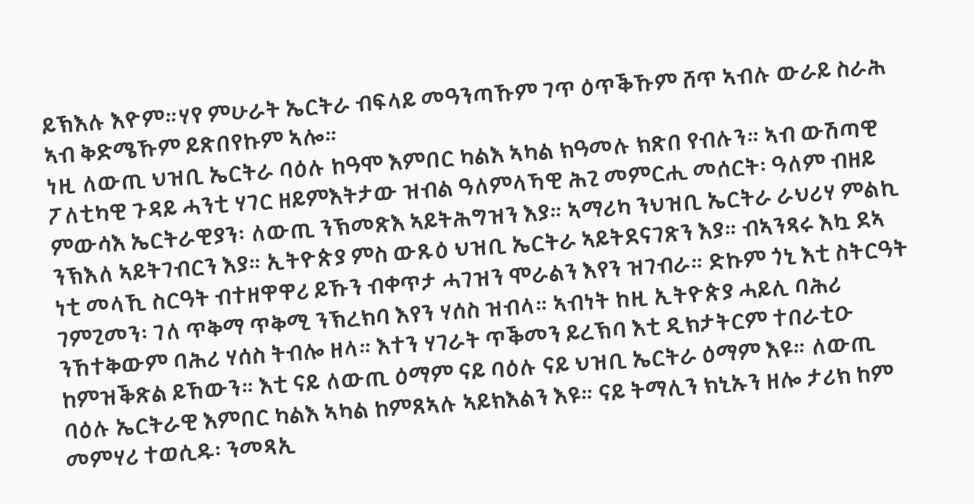ይኽእሉ እዮም።ሃየ ምሁራት ኤርትራ ብፍላይ መዓንጣኹም ገጥ ዕጥቕኹም ሸጥ ኣብሉ ውራይ ስራሕ ኣብ ቅድሜኹም ይጽበየኩም ኣሎ።
ነዚ ለውጢ ህዝቢ ኤርትራ ባዕሉ ከዓሞ እምበር ካልእ ኣካል ክዓመሉ ክጽበ የብሉን። ኣብ ውሽጣዊ ፖለቲካዊ ጉዳይ ሓንቲ ሃገር ዘይምእትታው ዝብል ዓለምላኻዊ ሕጊ መምርሒ መሰርት፡ ዓለም ብዘይ ምውሳእ ኤርትራዊያን፡ ለውጢ ንኽመጽእ ኣይትሕግዝን እያ። ኣማሪካ ንህዝቢ ኤርትራ ራህሪሃ ምልኪ ንኽእለ ኣይትገብርን እያ። ኢትዮጵያ ምስ ውጹዕ ህዝቢ ኤርትራ ኣይትደናገጽን እያ። ብኣንጻሩ እኳ ደኣ ነቲ መላኺ ስርዓት ብተዘዋዋሪ ይኹን ብቀጥታ ሓገዝን ሞራልን እየን ዝገብራ። ድኩም ጎኒ እቲ ስትርዓት ገምጊመን፡ ገለ ጥቅማ ጥቅሚ ንኽረክባ እየን ሃሰስ ዝብላ። ኣብነት ከዚ ኢትዮጵያ ሓይሊ ባሕሪ ንኸተቅውም ባሕሪ ሃሰስ ትብሎ ዘላ። እተን ሃገራት ጥቕመን ይረኽባ እቲ ዲክታትርም ተበራቲዑ ከምዝቕጽል ይኸውን። እቲ ናይ ለውጢ ዕማም ናይ ባዕሉ ናይ ህዝቢ ኤርትራ ዕማም እዩ። ለውጢ ባዕሉ ኤርትራዊ እምበር ካልእ ኣካል ከምጸኣሉ ኣይክእልን እዩ። ናይ ትማሊን ክኒኡን ዘሎ ታሪክ ከም መምሃሪ ተወሲዱ፡ ንመጻኢ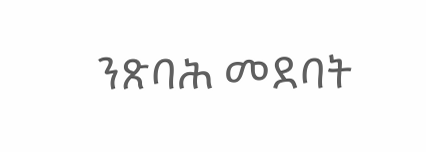ንጽባሕ መደባት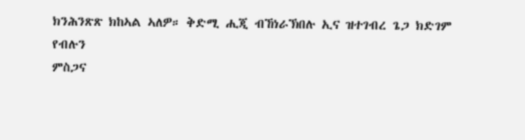ክንሕንጽጽ ክከኣል ኣለዎ። ቅድሚ ሒጂ ብኸነራኽበሉ ኢና ዝተገብረ ጌጋ ክድገም የብሉን
ምስጋና